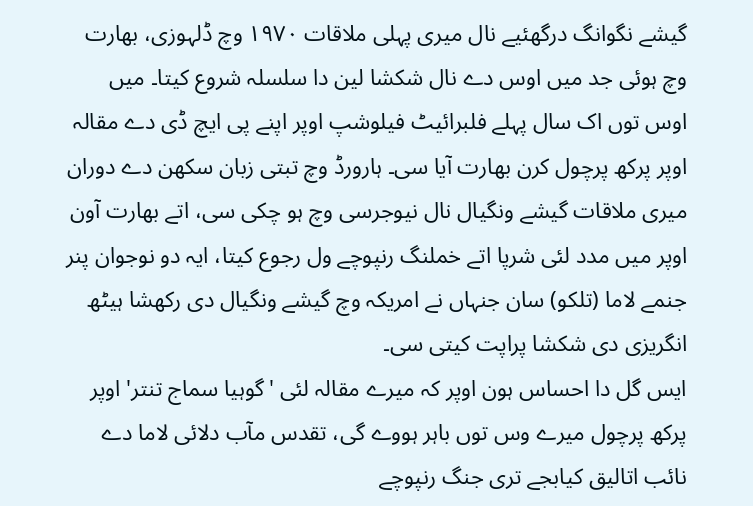گیشے نگوانگ درگھئیے نال میری پہلی ملاقات ۱۹۷۰ وچ ڈلہوزی، بھارت وچ ہوئی جد میں اوس دے نال شکشا لین دا سلسلہ شروع کیتا۔ میں اوس توں اک سال پہلے فلبرائیٹ فیلوشپ اوپر اپنے پی ایچ ڈی دے مقالہ اوپر پرکھ پرچول کرن بھارت آیا سی۔ ہارورڈ وچ تبتی زبان سکھن دے دوران میری ملاقات گیشے ونگیال نال نیوجرسی وچ ہو چکی سی، اتے بھارت آون اوپر میں مدد لئی شرپا اتے خملنگ رنپوچے ول رجوع کیتا، ایہ دو نوجوان پنر جنمے لاما (تلکو) سان جنہاں نے امریکہ وچ گیشے ونگیال دی رکھشا ہیٹھ انگریزی دی شکشا پراپت کیتی سی۔
ایس گل دا احساس ہون اوپر کہ میرے مقالہ لئی 'گوہیا سماج تنتر' اوپر پرکھ پرچول میرے وس توں باہر ہووے گی، تقدس مآب دلائی لاما دے نائب اتالیق کیابجے تری جنگ رنپوچے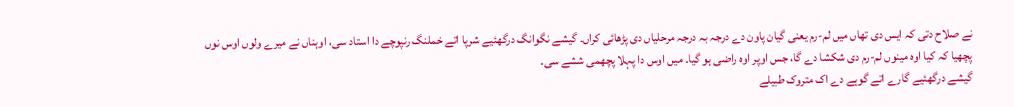نے صلاح دتی کہ ایس دی تھاں میں لم-رم یعنی گیان پاون دے درجہ بہ درجہ مرحلیاں دی پڑھائی کراں۔ گیشے نگوانگ درگھئیے شرپا اتے خملنگ رنپوچے دا استاد سی، اوہناں نے میرے ولوں اوس نوں پچھیا کہ کیا اوہ مینوں لم-رم دی شکشا دے گا، جس اوپر اوہ راضی ہو گیا۔ میں اوس دا پہلا پچھمی ششے سی۔
گیشے درگھئیے گارے اتے گوہے دے اک متروک طبیلے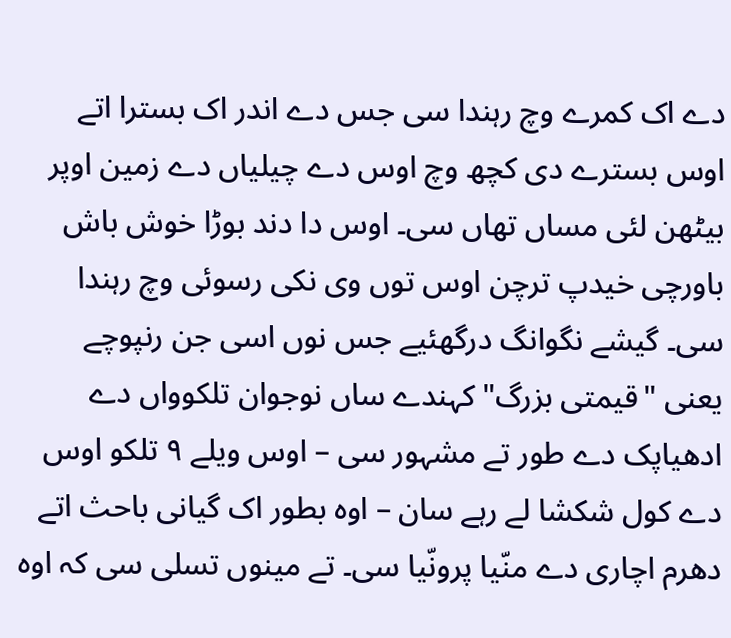دے اک کمرے وچ رہندا سی جس دے اندر اک بسترا اتے اوس بسترے دی کچھ وچ اوس دے چیلیاں دے زمین اوپر بیٹھن لئی مساں تھاں سی۔ اوس دا دند بوڑا خوش باش باورچی خیدپ ترچن اوس توں وی نکی رسوئی وچ رہندا سی۔ گیشے نگوانگ درگھئیے جس نوں اسی جن رنپوچے یعنی "قیمتی بزرگ" کہندے ساں نوجوان تلکوواں دے ادھیاپک دے طور تے مشہور سی – اوس ویلے ۹ تلکو اوس دے کول شکشا لے رہے سان – اوہ بطور اک گیانی باحث اتے دھرم اچاری دے منّیا پرونّیا سی۔ تے مینوں تسلی سی کہ اوہ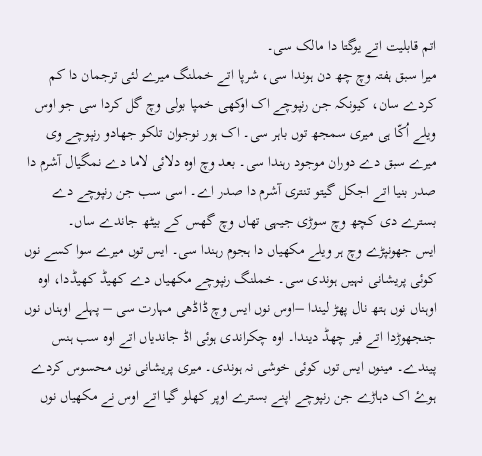اتم قابلیت اتے یوگتا دا مالک سی۔
میرا سبق ہفتہ وچ چھ دن ہوندا سی، شرپا اتے خملنگ میرے لئی ترجمان دا کم کردے سان، کیونکہ جن رنپوچے اک اوکھی خمپا بولی وچ گل کردا سی جو اوس ویلے اُکّا ہی میری سمجھ توں باہر سی۔ اک ہور نوجوان تلکو جھادو رنپوچے وی میرے سبق دے دوران موجود رہندا سی۔ بعد وچ اوہ دلائی لاما دے نمگیال آشرم دا صدر بنیا اتے اجکل گیتو تنتری آشرم دا صدر اے۔ اسی سب جن رنپوچے دے بسترے دی کچھ وچ سوڑی جیہی تھاں وچ گھس کے بیٹھ جاندے ساں۔
ایس جھونپڑے وچ ہر ویلے مکھیاں دا ہجوم رہندا سی۔ ایس توں میرے سوا کسے نوں کوئی پریشانی نہیں ہوندی سی۔ خملنگ رنپوچے مکھیاں دے کھیڈ کھیڈدا، اوہ اوہناں نوں ہتھ نال پھڑ لیندا –اوس نوں ایس وچ ڈاڈھی مہارت سی – پہلے اوہناں نوں جنجھوڑدا اتے فیر چھڈ دیندا۔ اوہ چکراندی ہوئی اڈ جاندیاں اتے اوہ سب ہنس پیندے۔ مینوں ایس توں کوئی خوشی نہ ہوندی۔ میری پریشانی نوں محسوس کردے ہوۓ اک دہاڑے جن رنپوچے اپنے بسترے اوپر کھلو گیا اتے اوس نے مکھیاں نوں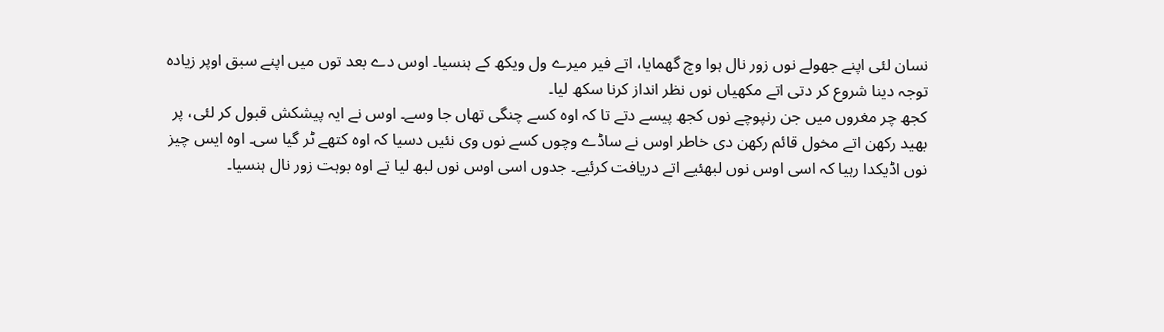نسان لئی اپنے جھولے نوں زور نال ہوا وچ گھمایا، اتے فیر میرے ول ویکھ کے ہنسیا۔ اوس دے بعد توں میں اپنے سبق اوپر زیادہ توجہ دینا شروع کر دتی اتے مکھیاں نوں نظر انداز کرنا سکھ لیا۔
کجھ چر مغروں میں جن رنپوچے نوں کجھ پیسے دتے تا کہ اوہ کسے چنگی تھاں جا وسے۔ اوس نے ایہ پیشکش قبول کر لئی، پر بھید رکھن اتے مخول قائم رکھن دی خاطر اوس نے ساڈے وچوں کسے نوں وی نئیں دسیا کہ اوہ کتھے ٹر گیا سی۔ اوہ ایس چیز نوں اڈیکدا رہیا کہ اسی اوس نوں لبھئیے اتے دریافت کرئیے۔ جدوں اسی اوس نوں لبھ لیا تے اوہ بوہت زور نال ہنسیا۔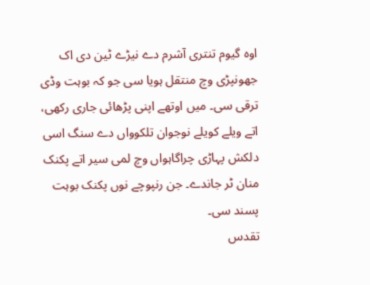اوہ گیوم تنتری آشرم دے نیڑے ٹین دی اک جھونپڑی وچ منتقل ہویا سی جو کہ بوہت وڈی ترقی سی۔ میں اوتھے اپنی پڑھائی جاری رکھی، اتے ویلے کویلے نوجوان تلکوواں دے سنگ اسی دلکش پہاڑی چراگاہواں وچ لمی سیر اتے پکنک منان ٹر جاندے۔ جن رنپوچے نوں پکنک بوہت پسند سی۔
تقدس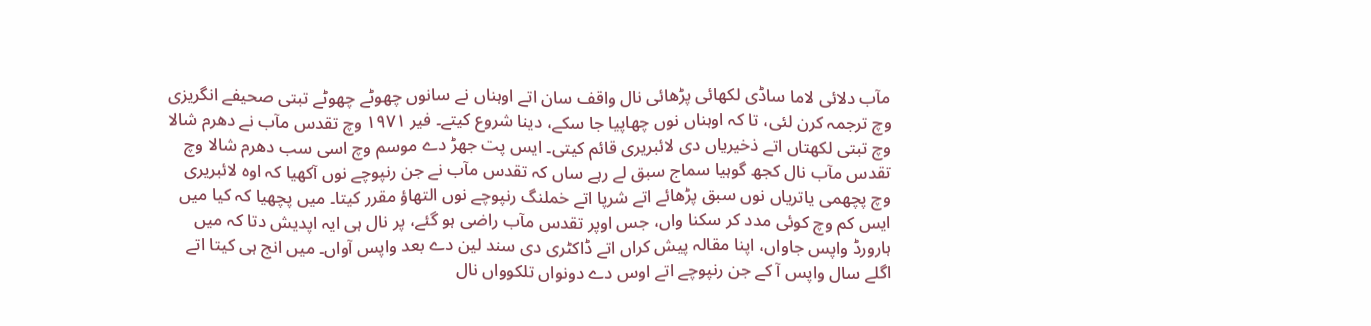مآب دلائی لاما ساڈی لکھائی پڑھائی نال واقف سان اتے اوہناں نے سانوں چھوٹے چھوٹے تبتی صحیفے انگریزی وچ ترجمہ کرن لئی، تا کہ اوہناں نوں چھاپیا جا سکے، دینا شروع کیتے۔ فیر ۱۹۷۱ وچ تقدس مآب نے دھرم شالا وچ تبتی لکھتاں اتے ذخیریاں دی لائبریری قائم کیتی۔ ایس پت جھڑ دے موسم وچ اسی سب دھرم شالا وچ تقدس مآب نال کجھ گوہیا سماج سبق لے رہے ساں کہ تقدس مآب نے جن رنپوچے نوں آکھیا کہ اوہ لائبریری وچ پچھمی یاتریاں نوں سبق پڑھائے اتے شرپا اتے خملنگ رنپوچے نوں التھاؤ مقرر کیتا۔ میں پچھیا کہ کیا میں ایس کم وچ کوئی مدد کر سکنا واں، جس اوپر تقدس مآب راضی ہو گئے، پر نال ہی ایہ اپدیش دتا کہ میں ہارورڈ واپس جاواں، اپنا مقالہ پیش کراں اتے ڈاکٹری دی سند لین دے بعد واپس آواں۔ میں انج ہی کیتا اتے اگلے سال واپس آ کے جن رنپوچے اتے اوس دے دونواں تلکوواں نال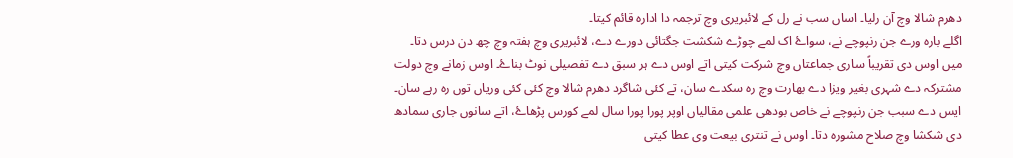دھرم شالا وچ آن رلیا۔ اساں سب نے رل کے لائبریری وچ ترجمہ دا ادارہ قائم کیتا۔
اگلے بارہ ورے جن رنپوچے نے، سواۓ اک لمے چوڑے شکشت جگتائی دورے دے، لائبریری وچ ہفتہ وچ چھ دن درس دتا۔ میں اوس دی تقریباً ساری جماعتاں وچ شرکت کیتی اتے اوس دے ہر سبق دے تفصیلی نوٹ بناۓ۔ اوس زمانے وچ دولت مشترکہ دے شہری بغیر ویزا دے بھارت وچ رہ سکدے سان، تے کئی شاگرد دھرم شالا وچ کئی کئی وریاں توں رہ رہے سان۔ ایس دے سبب جن رنپوچے نے خاص بودھی علمی مقالیاں اوپر پورا پورا سال لمے کورس پڑھاۓ، اتے سانوں جاری سمادھ دی شکشا وچ صلاح مشورہ دتا۔ اوس نے تنتری بیعت وی عطا کیتی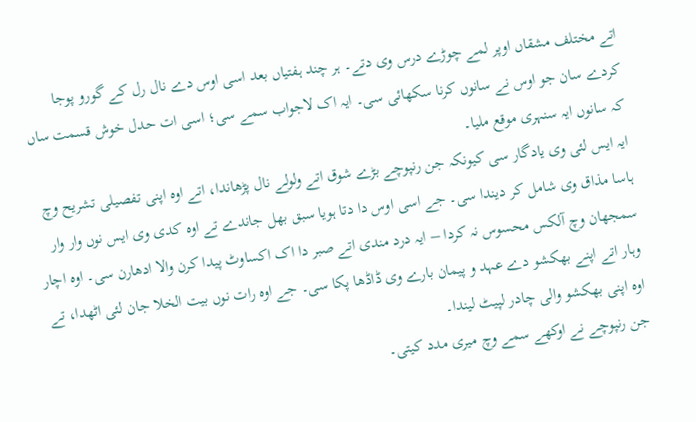اتے مختلف مشقاں اوپر لمے چوڑے درس وی دتے۔ ہر چند ہفتیاں بعد اسی اوس دے نال رل کے گورو پوجا کردے سان جو اوس نے سانوں کرنا سکھائی سی۔ ایہ اک لاجواب سمے سی؛ اسی ات حدل خوش قسمت ساں کہ سانوں ایہ سنہری موقع ملیا۔
ایہ ایس لئی وی یادگار سی کیونکہ جن رنپوچے بڑے شوق اتے ولولے نال پڑھاندا، اتے اوہ اپنی تفصیلی تشریح وچ ہاسا مذاق وی شامل کر دیندا سی۔ جے اسی اوس دا دتا ہویا سبق بھل جاندے تے اوہ کدی وی ایس نوں وار وار سمجھان وچ آلکس محسوس نہ کردا – ایہ درد مندی اتے صبر دا اک اکساوٹ پیدا کرن والا ادھارن سی۔ اوہ اچار وہار اتے اپنے بھکشو دے عہد و پیمان بارے وی ڈاڈھا پکا سی۔ جے اوہ رات نوں بیت الخلا جان لئی اٹھدا، تے اوہ اپنی بھکشو والی چادر لپیٹ لیندا۔
جن رنپوچے نے اوکھے سمے وچ میری مدد کیتی۔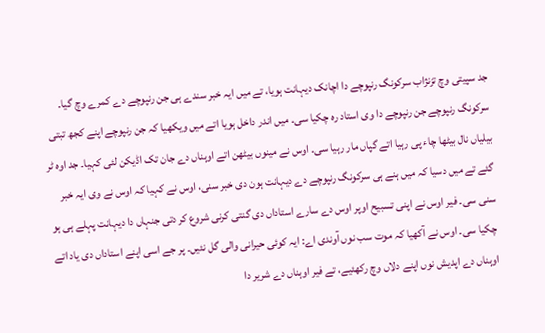جد سپیتی وچ تزنژاب سرکونگ رنپوچے دا اچانک دیہانت ہویا، تے میں ایہ خبر سندے ہی جن رنپوچے دے کمرے وچ گیا۔ سرکونگ رنپوچے جن رنپوچے دا وی استاد رہ چکیا سی۔ میں اندر داخل ہویا اتے میں ویکھیا کہ جن رنپوچے اپنے کجھ تبتی بیلیاں نال بیٹھا چاء پی رہیا اتے گپاں مار رہیا سی۔ اوس نے مینوں بیٹھن اتے اوہناں دے جان تک اڈیکن لئی کہیا۔ جد اوہ ٹر گئے تے میں دسیا کہ میں ہنے ہی سرکونگ رنپوچے دے دیہانت ہون دی خبر سنی، اوس نے کہیا کہ اوس نے وی ایہ خبر سنی سی۔ فیر اوس نے اپنی تسبیح اوپر اوس دے سارے استاداں دی گنتی کرنی شروع کر دتی جنہاں دا دیہانت پہلے ہی ہو چکیا سی۔ اوس نے آکھیا کہ موت سب نوں آوندی اے: ایہ کوئی حیرانی والی گل نئیں۔ پر جے اسی اپنے استاداں دی یاد اتے اوہناں دے اپدیش نوں اپنے دلاں وچ رکھئیے، تے فیر اوہناں دے شریر دا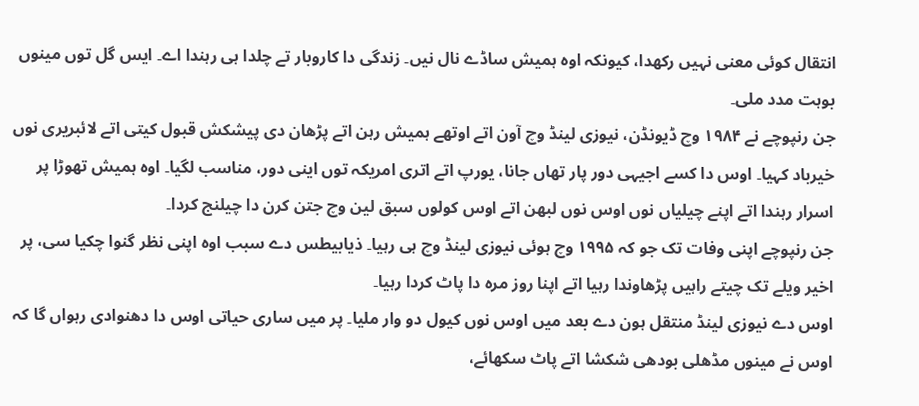انتقال کوئی معنی نہیں رکھدا، کیونکہ اوہ ہمیش ساڈے نال نیں۔ زندگی دا کاروبار تے چلدا ہی رہندا اے۔ ایس گل توں مینوں بوہت مدد ملی۔
جن رنپوچے نے ۱۹۸۴ وچ ڈیونڈن، نیوزی لینڈ وچ آون اتے اوتھے ہمیش رہن اتے پڑھان دی پیشکش قبول کیتی اتے لائبریری نوں خیرباد کہیا۔ اوس دا کسے اجیہی دور پار تھاں جانا، یورپ اتے اتری امریکہ توں اینی دور، مناسب لگیا۔ اوہ ہمیش تھوڑا پر اسرار رہندا اتے اپنے چیلیاں نوں اوس نوں لبھن اتے اوس کولوں سبق لین وچ جتن کرن دا چیلنج کردا۔
جن رنپوچے اپنی وفات تک جو کہ ۱۹۹۵ وچ ہوئی نیوزی لینڈ وچ ہی رہیا۔ ذیابیطس دے سبب اوہ اپنی نظر گنوا چکیا سی، پر اخیر ویلے تک چیتے راہیں پڑھاوندا رہیا اتے اپنا روز مرہ دا پاٹ کردا رہیا۔
اوس دے نیوزی لینڈ منتقل ہون دے بعد میں اوس نوں کیول دو وار ملیا۔ پر میں ساری حیاتی اوس دا دھنوادی رہواں گا کہ اوس نے مینوں مڈھلی بودھی شکشا اتے پاٹ سکھائے،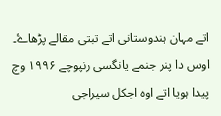اتے مہان ہندوستانی اتے تبتی مقالے پڑھاۓ۔ اوس دا پنر جنمے یانگسی رنپوچے ۱۹۹۶ وچ پیدا ہویا اتے اوہ اجکل سیراجی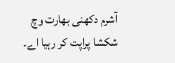آشرم دکھنی بھارت وچ شکشا پراپت کر رہیا اے۔